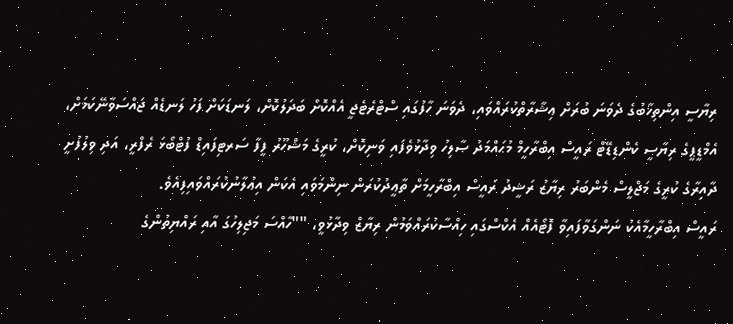ރިޔާސީ އިންތިޚާބުގެ ދެވަނަ ބުރަށް ޢިޝާރާތްކުރައްވައި، ދެވަނަ ހާފުގައި ސްޓްރެޓެޖީ އެއްކޮށް ބަދަލުކޮށް، ލަނޑަކަށް ފަހު ލަނޑެއް ޖައްސަވާނޭކަމަށް، އެމްޑީޕީގެ ރިޔާސީ ކެންޑިޑޭޓް ރައީސް އިބްރާހީމް މުޙައްމަދު ޞާލިހު ވިދާޅުވެފައި ވަނިކޮށް، ކުރީގެ މަޝްހޫރު ފީފާ ސަރޓިފައިޑް ފުޓްބޯޅަ ރެފްރީ، އަދި ވިލުފުށީ ދާއިރާގެ ކުރީގެ މަޖްލީސް މެންބަރު ރިޔާޒު ރަޝީދު ރައީސް އިބްރާހީމަށް ތާޢީދުކުރަން ނިންމަވައި އެކަން އިޢުލާނުކުރައްވައިފިއެވެ.
ރައީސް އިބްރާހީމާއެކު ނަންގަވާފައިވާ ފޮޓޯއެއް އެކްސްގައި ހިއްސާކުރައްވަމުން ރިޔާޒް ވިދާޅުވީ، ""ހާއްސަ މަޖިލިހުގަ އާއި ރައްޔިތުންގެ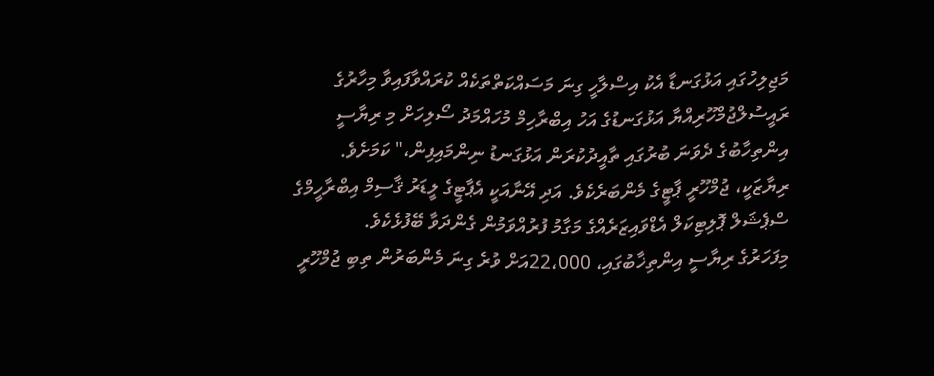މަޖިލިހުގައި އަޅުގަނޑާ އެކު އިސްލާހީ ގިނަ މަސައްކަތްތަކެއް ކުރައްވާފައިވާ މިހާރުގެ ރައީސުލްޖުމްހޫރިއްޔާ އަޅުގަނޑުގެ އަހު އިބްރާހިމް މުހައްމަދު ސޯލިހަށް މި ރިޔާސީ އިންތިހާބުގެ ދެވަނަ ބުރުގައި ތާއީދުކުރަން އަޅުގަނޑު ނިންމައިފިން،" ކަމަށެވެ.
ރިޔާޒަކީ، ޖުމްހޫރީ ޕާޓީގެ މެންބަރެކެވެ. އަދި އޭނާއަކީ އެޕާޓީގެ ލީޑަރު ޤާސިމް އިބްރާހީމްގެ ސްޕެޝަލް ޕޮލިޓިކަލް އެޑްވައިޒަރެއްގެ މަގާމު ފުރުއްވަމުން ގެންދަވާ ބޭފުޅެކެވެ.
މިފަހަރުގެ ރިޔާސީ އިންތިޚާބުގައި، 22،000އަށް ވުރެ ގިނަ މެންބަރުން ތިބި ޖުމްހޫރީ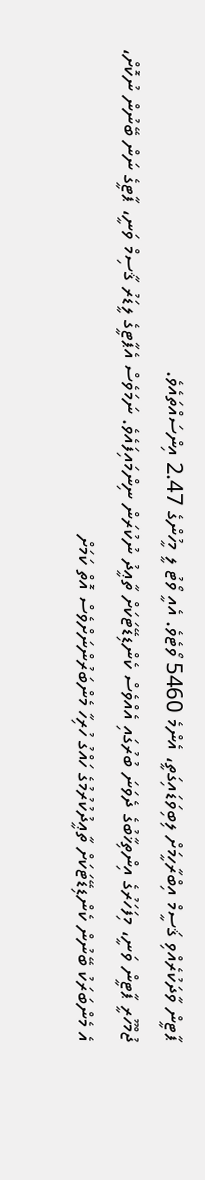ޕާޓީން ވާދަކުރެއްވި ޤަސީމް އިބްރާހީމަށް ލިބިވަޑައިގަތީ، އެންމެ 5460 ވޯޓެވެ. އެއީ ވޯޓު ލީ މީހުންގެ 2.47 އިންސައްތައެވެ.
ޖުމްހޫރީ ޕާޓީން ވަނީ، މިފަހަރުގެ އިންތިޚާބުގެ ދެވަނަ ބުރުގައި އެއްވެސް ކެންޑިޑޭޓަކަށް ތާޢީދު ނުކުރަން ނިންމައިފައެވެ. ނަމަވެސް އެޕާޓީގެ ލީޑަރު ޤާސިމް ވަނީ، ޕާޓީގެ ނަން ބޭނުން ނުކޮށް، އެ މެންބަރަކު ބޭނުން ކެންޑިޑޭޓަކަށް ތާޢީދުކުރުމުގެ ހައްގު ހުރިހާ މެންބަރުންނަށްވެސް އޮތް ކަމަށް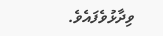ވިދާޅުވެފައެވެ.